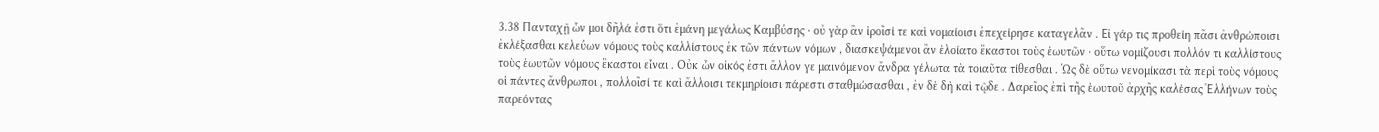3.38 Πανταχῇ ὦν μοι δῆλά ἐστι ὅτι ἐμάνη μεγάλως Καμβύσης · οὐ γὰρ ἂν ἱροῖσί τε καὶ νομαίοισι ἐπεχείρησε καταγελᾶν . Εἰ γάρ τις προθείη πᾶσι ἀνθρώποισι ἐκλέξασθαι κελεύων νόμους τοὺς καλλίστους ἐκ τῶν πάντων νόμων , διασκεψάμενοι ἂν ἑλοίατο ἕκαστοι τοὺς ἑωυτῶν · οὕτω νομίζουσι πολλόν τι καλλίστους τοὺς ἑωυτῶν νόμους ἕκαστοι εἶναι . Οὐκ ὦν οἰκός ἐστι ἄλλον γε μαινόμενον ἄνδρα γέλωτα τὰ τοιαῦτα τίθεσθαι . Ὡς δὲ οὕτω νενομίκασι τὰ περὶ τοὺς νόμους οἱ πάντες ἄνθρωποι , πολλοῖσί τε καὶ ἄλλοισι τεκμηρίοισι πάρεστι σταθμώσασθαι , ἐν δὲ δὴ καὶ τῷδε . Δαρεῖος ἐπὶ τῆς ἑωυτοῦ ἀρχῆς καλέσας Ἑλλήνων τοὺς παρεόντας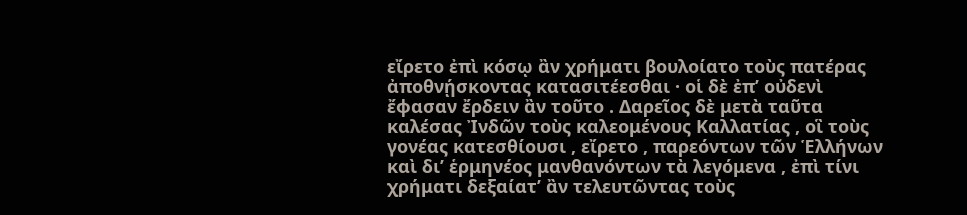εἴρετο ἐπὶ κόσῳ ἂν χρήματι βουλοίατο τοὺς πατέρας ἀποθνῄσκοντας κατασιτέεσθαι · οἱ δὲ ἐπ’ οὐδενὶ ἔφασαν ἔρδειν ἂν τοῦτο . Δαρεῖος δὲ μετὰ ταῦτα καλέσας Ἰνδῶν τοὺς καλεομένους Καλλατίας , οἳ τοὺς γονέας κατεσθίουσι , εἴρετο , παρεόντων τῶν Ἑλλήνων καὶ δι’ ἑρμηνέος μανθανόντων τὰ λεγόμενα , ἐπὶ τίνι χρήματι δεξαίατ’ ἂν τελευτῶντας τοὺς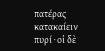πατέρας κατακαίειν πυρί · οἱ δὲ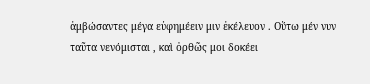ἀμβώσαντες μέγα εὐφημέειν μιν ἐκέλευον . Οὕτω μέν νυν ταῦτα νενόμισται , καὶ ὀρθῶς μοι δοκέει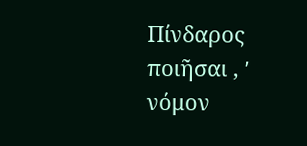Πίνδαρος ποιῆσαι , ʹ νόμον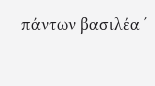πάντων βασιλέα ʹ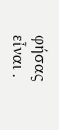φήσας εἶναι .